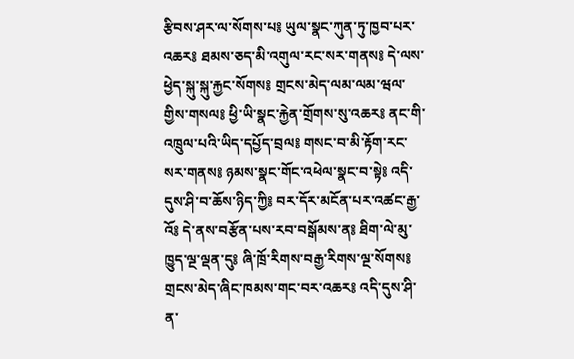རྩིབས་ཤར་ལ་སོགས་པ༔ ཡུལ་སྣང་ཀུན་ཏུ་ཁྱབ་པར་འཆར༔ ཐམས་ཅད་མི་འགུལ་རང་སར་གནས༔ དེ་ལས་ཕྱེད་སྐུ་སྐུ་རྐྱང་སོགས༔ གྲངས་མེད་ལམ་ལམ་ཝལ་གྱིས་གསལ༔ ཕྱི་ཡི་སྣང་རྐྱེན་གྲོགས་སུ་འཆར༔ ནང་གི་འཁྲུལ་པའི་ཡིད་དཔྱོད་བྲལ༔ གསང་བ་མི་རྟོག་རང་སར་གནས༔ ཉམས་སྣང་གོང་འཕེལ་སྣང་བ་སྟེ༔ འདི་དུས་ཤི་བ་ཆོས་ཉིད་ཀྱི༔ བར་དོར་མངོན་པར་འཚང་རྒྱ་འོ༔ དེ་ནས་བརྩོན་པས་རབ་བསྒོམས་ན༔ ཐིག་ལེ་མུ་ཁྱུད་ལྔ་ལྡན་དུ༔ ཞི་ཁྲོ་རིགས་བརྒྱ་རིགས་ལྔ་སོགས༔ གྲངས་མེད་ཞིང་ཁམས་གང་བར་འཆར༔ འདི་དུས་ཤི་ན་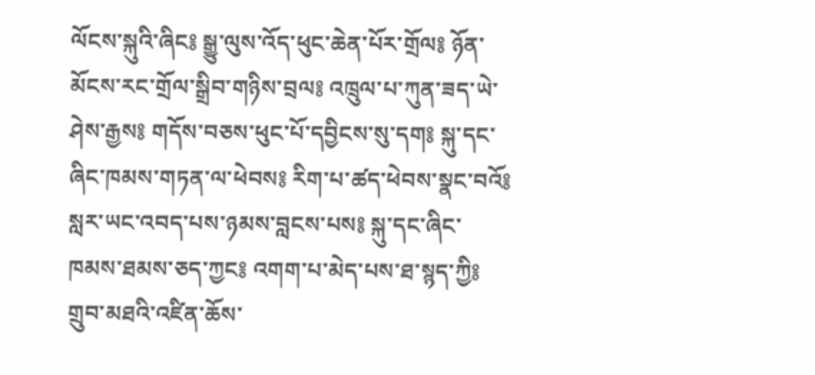ལོངས་སྐུའི་ཞིང༔ སྒྱུ་ལུས་འོད་ཕུང་ཆེན་པོར་གྲོལ༔ ཉོན་མོངས་རང་གྲོལ་སྒྲིབ་གཉིས་བྲལ༔ འཁྲུལ་པ་ཀུན་ཟད་ཡེ་ཤེས་རྒྱས༔ གདོས་བཅས་ཕུང་པོ་དབྱིངས་སུ་དག༔ སྐུ་དང་ཞིང་ཁམས་གཏན་ལ་ཕེབས༔ རིག་པ་ཚད་ཕེབས་སྣང་བའོ༔ སླར་ཡང་འབད་པས་ཉམས་བླངས་པས༔ སྐུ་དང་ཞིང་ཁམས་ཐམས་ཅད་ཀྱང༔ འགག་པ་མེད་པས་ཐ་སྙད་ཀྱི༔ གྲུབ་མཐའི་འཛིན་ཆོས་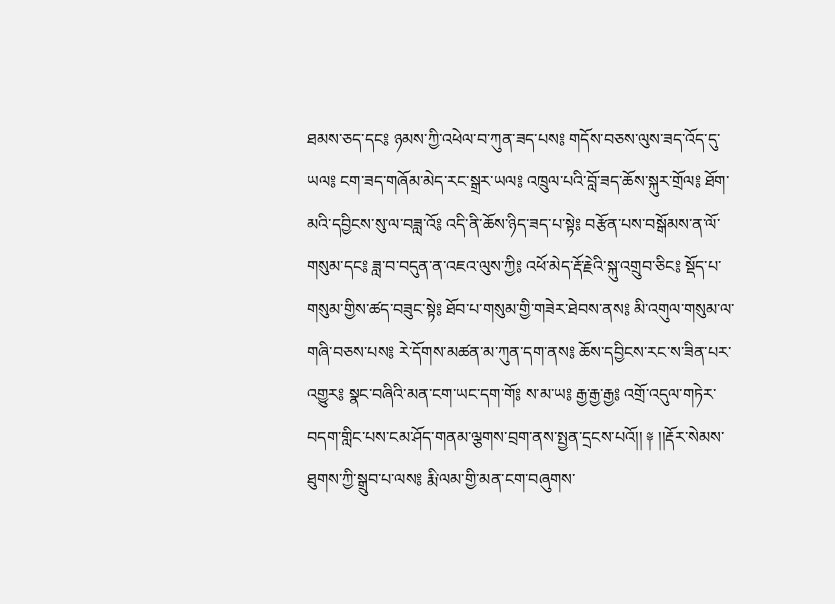ཐམས་ཅད་དང༔ ཉམས་ཀྱི་འཕེལ་བ་ཀུན་ཟད་པས༔ གདོས་བཅས་ལུས་ཟད་འོད་དུ་ཡལ༔ ངག་ཟད་གཞོམ་མེད་རང་སྒྲར་ཡལ༔ འཁྲུལ་པའི་བློ་ཟད་ཆོས་སྐུར་གྲོལ༔ ཐོག་མའི་དབྱིངས་སུ་ལ་བཟླ་འོ༔ འདི་ནི་ཆོས་ཉིད་ཟད་པ་སྟེ༔ བརྩོན་པས་བསྒོམས་ན་ལོ་གསུམ་དང༔ ཟླ་བ་བདུན་ན་འཇའ་ལུས་ཀྱི༔ འཕོ་མེད་རྡོ་རྗེའི་སྐུ་འགྲུབ་ཅིང༔ སྡོད་པ་གསུམ་གྱིས་ཚད་བཟུང་སྟེ༔ ཐོབ་པ་གསུམ་གྱི་གཟེར་ཐེབས་ནས༔ མི་འགུལ་གསུམ་ལ་གཞི་བཅས་པས༔ རེ་དོགས་མཚན་མ་ཀུན་དག་ནས༔ ཆོས་དབྱིངས་རང་ས་ཟིན་པར་འགྱུར༔ སྣང་བཞིའི་མན་ངག་ཡང་དག་གོ༔ ས་མ་ཡ༔ རྒྱ་རྒྱ་རྒྱ༔ འགྲོ་འདུལ་གཏེར་བདག་གླིང་པས་ངམ་ཤོད་གནམ་ལྕགས་བྲག་ནས་སྤྱན་དྲངས་པའོ།། ༈ །།རྡོར་སེམས་ཐུགས་ཀྱི་སྒྲུབ་པ་ལས༔ རྨི་ལམ་གྱི་མན་ངག་བཞུགས་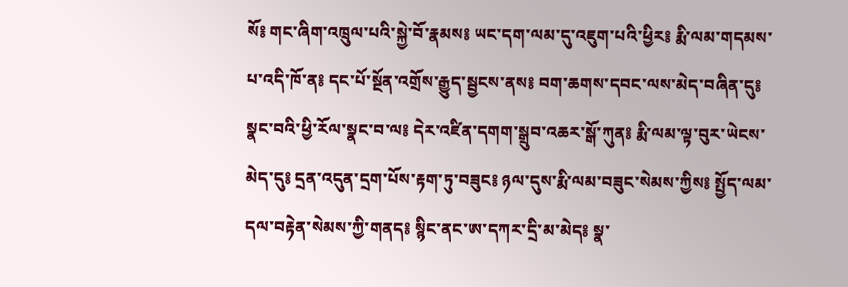སོ༔ གང་ཞིག་འཁྲུལ་པའི་སྐྱེ་བོ་རྣམས༔ ཡང་དག་ལམ་དུ་འཇུག་པའི་ཕྱིར༔ རྨི་ལམ་གདམས་པ་འདི་ཁོ་ན༔ དང་པོ་སྔོན་འགྲོས་རྒྱུད་སྦྱངས་ནས༔ བག་ཆགས་དབང་ལས་མེད་བཞིན་དུ༔ སྣང་བའི་ཕྱི་རོལ་སྣང་བ་ལ༔ དེར་འཛིན་དགག་སྒྲུབ་འཆར་སྒོ་ཀུན༔ རྨི་ལམ་ལྟ་བུར་ཡེངས་མེད་དུ༔ དྲན་འདུན་དྲག་པོས་རྟག་ཏུ་བཟུང༔ ཉལ་དུས་རྨི་ལམ་བཟུང་སེམས་ཀྱིས༔ སྤྱོད་ལམ་དལ་བརྟེན་སེམས་ཀྱི་གནད༔ སྙིང་ནང་ཨ་དཀར་དྲི་མ་མེད༔ སྣ་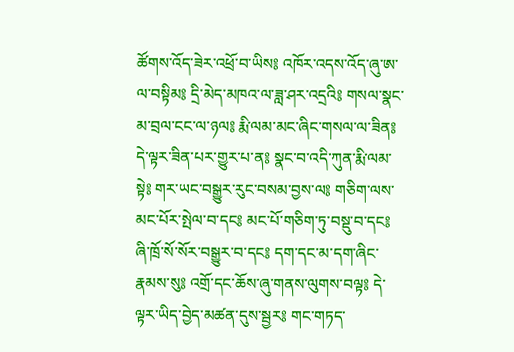ཚོགས་འོད་ཟེར་འཕྲོ་བ་ཡིས༔ འཁོར་འདས་འོད་ཞུ་ཨ་ལ་བསྟིམ༔ དྲི་མེད་མཁའ་ལ་ཟླ་ཤར་འདྲའི༔ གསལ་སྣང་མ་བྲལ་ངང་ལ་ཉལ༔ རྨི་ལམ་མང་ཞིང་གསལ་ལ་ཟིན༔ དེ་ལྟར་ཟིན་པར་གྱུར་པ་ན༔ སྣང་བ་འདི་ཀུན་རྨི་ལམ་སྟེ༔ གར་ཡང་བསྒྱུར་རུང་བསམ་བྱས་ལ༔ གཅིག་ལས་མང་པོར་སྤེལ་བ་དང༔ མང་པོ་གཅིག་ཏུ་བསྡུ་བ་དང༔ ཞི་ཁྲོ་སོ་སོར་བསྒྱུར་བ་དང༔ དག་དང་མ་དག་ཞིང་རྣམས་སུ༔ འགྲོ་དང་ཆོས་ཞུ་གནས་ལུགས་བལྟ༔ དེ་ལྟར་ཡིད་བྱེད་མཚན་དུས་སྦྱར༔ གང་གཏད་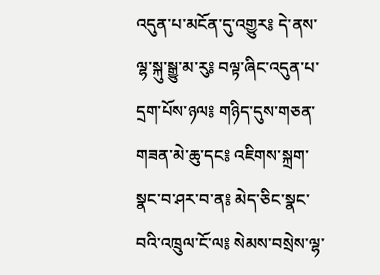འདུན་པ་མངོན་དུ་འགྱུར༔ དེ་ནས་ལྷ་སྐུ་སྒྱུ་མ་རུ༔ བལྟ་ཞིང་འདུན་པ་དྲག་པོས་ཉལ༔ གཉིད་དུས་གཅན་གཟན་མེ་ཆུ་དང༔ འཇིགས་སྐྲག་སྣང་བ་ཤར་བ་ན༔ མེད་ཅིང་སྣང་བའི་འཁྲུལ་ངོ་ལ༔ སེམས་བསྲེས་ལྷ་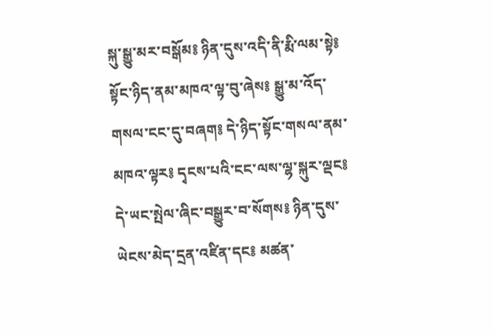སྐུ་སྒྱུ་མར་བསྒོམ༔ ཉིན་དུས་འདི་ནི་རྨི་ལམ་སྟེ༔ སྟོང་ཉིད་ནམ་མཁའ་ལྟ་བུ་ཞེས༔ སྒྱུ་མ་འོད་གསལ་ངང་དུ་བཞག༔ དེ་ཉིད་སྟོང་གསལ་ནམ་མཁའ་ལྟར༔ དྭངས་པའི་ངང་ལས་ལྷ་སྐུར་ལྡང༔ དེ་ཡང་སྤེལ་ཞིང་བསྒྱུར་བ་སོགས༔ ཉིན་དུས་ཡེངས་མེད་དྲན་འཛིན་དང༔ མཚན་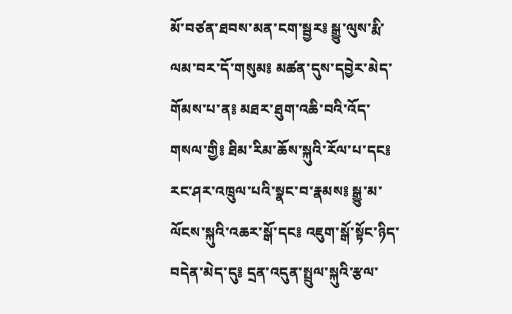མོ་བཙན་ཐབས་མན་ངག་སྦྱར༔ སྒྱུ་ལུས་རྨི་ལམ་བར་དོ་གསུམ༔ མཚན་དུས་དབྱེར་མེད་གོམས་པ་ན༔ མཐར་ཐུག་འཆི་བའི་འོད་གསལ་གྱི༔ ཐིམ་རིམ་ཆོས་སྐུའི་རོལ་པ་དང༔ རང་ཤར་འཁྲུལ་པའི་སྣང་བ་རྣམས༔ སྒྱུ་མ་ལོངས་སྐུའི་འཆར་སྒོ་དང༔ འཇུག་སྒོ་སྟོང་ཉིད་བདེན་མེད་དུ༔ དྲན་འདུན་སྤྲུལ་སྐུའི་རྩལ་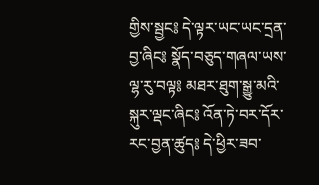གྱིས་སྦྱང༔ དེ་ལྟར་ཡང་ཡང་དྲན་བྱ་ཞིང༔ སྣོད་བཅུད་གཞལ་ཡས་ལྷ་རུ་བལྟ༔ མཐར་ཐུག་སྒྱུ་མའི་སྐུར་ལྡང་ཞིང༔ འོན་ཏེ་བར་དོར་རང་བྱན་ཚུད༔ དེ་ཕྱིར་ཟབ་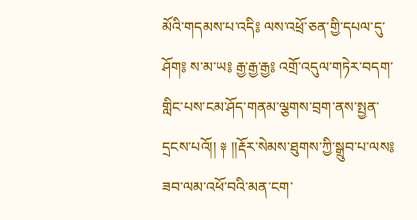མོའི་གདམས་པ་འདི༔ ལས་འཕྲོ་ཅན་གྱི་དཔལ་དུ་ཤོག༔ ས་མ་ཡ༔ རྒྱ་རྒྱ་རྒྱ༔ འགྲོ་འདུལ་གཏེར་བདག་གླིང་པས་ངམ་ཤོད་གནམ་ལྕགས་བྲག་ནས་སྤྱན་དྲངས་པའོ།། ༈ །།རྡོར་སེམས་ཐུགས་ཀྱི་སྒྲུབ་པ་ལས༔ ཟབ་ལམ་འཕོ་བའི་མན་ངག་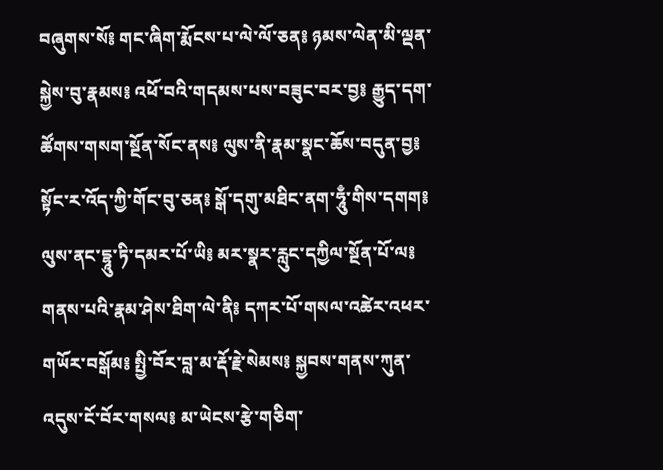བཞུགས་སོ༔ གང་ཞིག་རྨོངས་པ་ལེ་ལོ་ཅན༔ ཉམས་ལེན་མི་ལྡན་སྐྱེས་བུ་རྣམས༔ འཕོ་བའི་གདམས་པས་བཟུང་བར་བྱ༔ རྒྱུད་དག་ཚོགས་གསག་སྔོན་སོང་ནས༔ ལུས་ནི་རྣམ་སྣང་ཆོས་བདུན་བྱ༔ སྟོང་ར་འོད་ཀྱི་གོང་བུ་ཅན༔ སྒོ་དགུ་མཐིང་ནག་ཧཱུྃ་གིས་དགག༔ ལུས་ནང་དྷཱུ་ཏི་དམར་པོ་ཡི༔ མར་སྣར་རླུང་དཀྱིལ་སྔོན་པོ་ལ༔ གནས་པའི་རྣམ་ཤེས་ཐིག་ལེ་ནི༔ དཀར་པོ་གསལ་འཚེར་འཕར་གཡོར་བསྒོམ༔ སྤྱི་བོར་བླ་མ་རྡོ་རྗེ་སེམས༔ སྐྱབས་གནས་ཀུན་འདུས་ངོ་བོར་གསལ༔ མ་ཡེངས་རྩེ་གཅིག་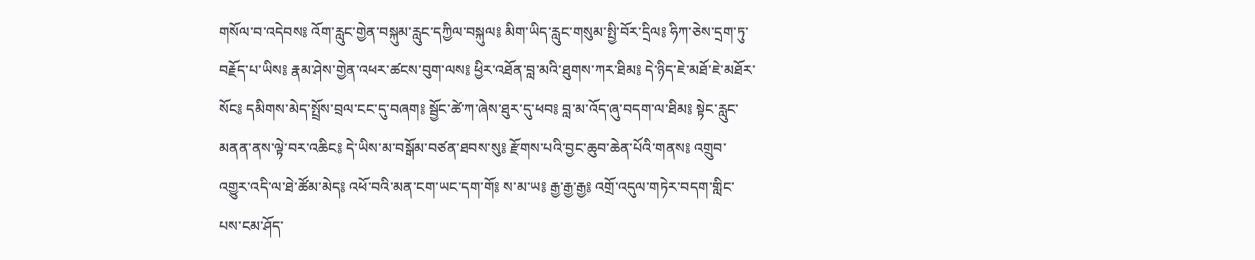གསོལ་བ་འདེབས༔ འོག་རླུང་གྱེན་བསྐུམ་རླུང་དཀྱིལ་བསྐུལ༔ མིག་ཡིད་རླུང་གསུམ་སྤྱི་བོར་དྲིལ༔ ཧིཀ་ཅེས་དྲག་ཏུ་བརྗོད་པ་ཡིས༔ རྣམ་ཤེས་གྱེན་འཕར་ཚངས་བུག་ལས༔ ཕྱིར་འཐོན་བླ་མའི་ཐུགས་ཀར་ཐིམ༔ དེ་ཉིད་ཇེ་མཐོ་ཇེ་མཐོར་སོང༔ དམིགས་མེད་སྤྲོས་བྲལ་ངང་དུ་བཞག༔ སྦྱོང་ཚེ་ཀ་ཞེས་ཐུར་དུ་ཕབ༔ བླ་མ་འོད་ཞུ་བདག་ལ་ཐིམ༔ སྟེང་རླུང་མནན་ནས་ལྟེ་བར་འཆིང༔ དེ་ཡིས་མ་བསྒོམ་བཙན་ཐབས་སུ༔ རྫོགས་པའི་བྱང་ཆུབ་ཆེན་པོའི་གནས༔ འགྲུབ་འགྱུར་འདི་ལ་ཐེ་ཚོམ་མེད༔ འཕོ་བའི་མན་ངག་ཡང་དག་གོ༔ ས་མ་ཡ༔ རྒྱ་རྒྱ་རྒྱ༔ འགྲོ་འདུལ་གཏེར་བདག་གླིང་པས་ངམ་ཤོད་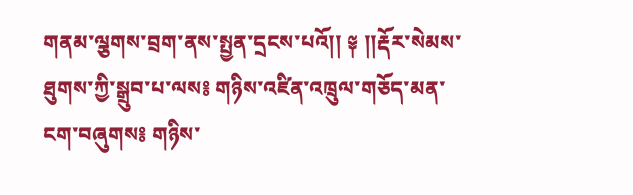གནམ་ལྕགས་བྲག་ནས་སྤྱན་དྲངས་པའོ།། ༈ །།རྡོར་སེམས་ཐུགས་ཀྱི་སྒྲུབ་པ་ལས༔ གཉིས་འཛིན་འཁྲུལ་གཅོད་མན་ངག་བཞུགས༔ གཉིས་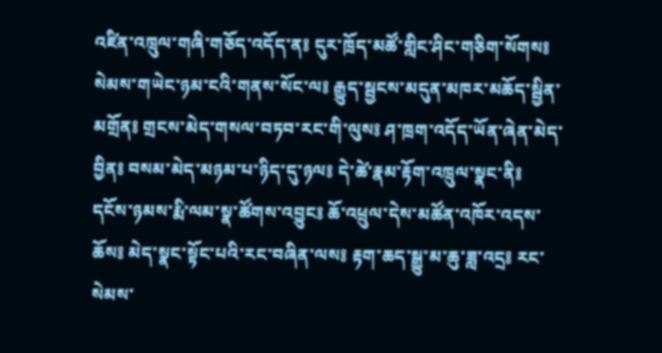འཛིན་འཁྲུལ་གཞི་གཅོད་འདོད་ན༔ དུར་ཁྲོད་མཚོ་གླིང་ཤིང་གཅིག་སོགས༔ སེམས་གཡེང་ཉམ་ངའི་གནས་སོང་ལ༔ རྒྱུད་སྦྱངས་མདུན་མཁར་མཆོད་སྦྱིན་མགྲོན༔ གྲངས་མེད་གསལ་བཏབ་རང་གི་ལུས༔ ཤ་ཁྲག་འདོད་ཡོན་ཞེན་མེད་བྱིན༔ བསམ་མེད་མཉམ་པ་ཉིད་དུ་ཉལ༔ དེ་ཚེ་རྣམ་རྟོག་འཁྲུལ་སྣང་ནི༔ དངོས་ཉམས་རྨི་ལམ་སྣ་ཚོགས་འབྱུང༔ ཆོ་འཕྲུལ་དེས་མཚོན་འཁོར་འདས་ཆོས༔ མེད་སྣང་སྟོང་པའི་རང་བཞིན་ལས༔ རྟག་ཆད་སྒྱུ་མ་ཆུ་ཟླ་འདྲ༔ རང་སེམས་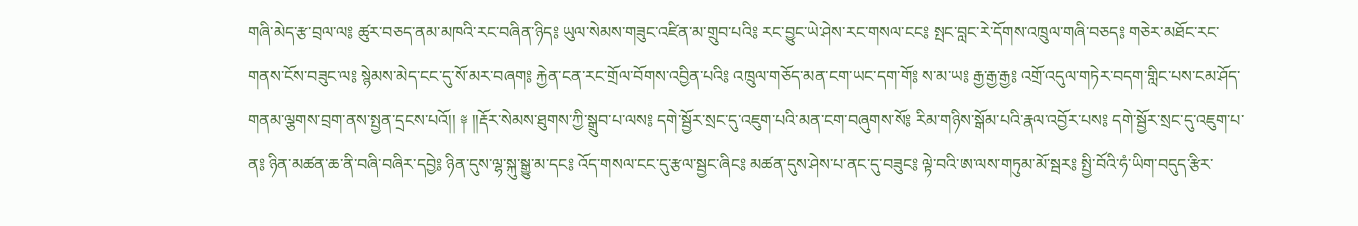གཞི་མེད་རྩ་བྲལ་ལ༔ ཚུར་བཅད་ནམ་མཁའི་རང་བཞིན་ཉིད༔ ཡུལ་སེམས་གཟུང་འཛིན་མ་གྲུབ་པའི༔ རང་བྱུང་ཡེ་ཤེས་རང་གསལ་ངང༔ སྤང་བླང་རེ་དོགས་འཁྲུལ་གཞི་བཅད༔ གཅེར་མཐོང་རང་གནས་ངོས་བཟུང་ལ༔ སྙེམས་མེད་ངང་དུ་སོ་མར་བཞག༔ རྐྱེན་ངན་རང་གྲོལ་བོགས་འབྱིན་པའི༔ འཁྲུལ་གཅོད་མན་ངག་ཡང་དག་གོ༔ ས་མ་ཡ༔ རྒྱ་རྒྱ་རྒྱ༔ འགྲོ་འདུལ་གཏེར་བདག་གླིང་པས་ངམ་ཤོད་གནམ་ལྕགས་བྲག་ནས་སྤྱན་དྲངས་པའོ།། ༈ །།རྡོར་སེམས་ཐུགས་ཀྱི་སྒྲུབ་པ་ལས༔ དགེ་སྦྱོར་སྲང་དུ་འཇུག་པའི་མན་ངག་བཞུགས་སོ༔ རིམ་གཉིས་སྒོམ་པའི་རྣལ་འབྱོར་པས༔ དགེ་སྦྱོར་སྲང་དུ་འཇུག་པ་ན༔ ཉིན་མཚན་ཆ་ནི་བཞི་བཞིར་དབྱེ༔ ཉིན་དུས་ལྷ་སྐུ་སྒྱུ་མ་དང༔ འོད་གསལ་ངང་དུ་རྩལ་སྦྱང་ཞིང༔ མཚན་དུས་ཤེས་པ་ནང་དུ་བཟུང༔ ལྟེ་བའི་ཨ་ལས་གཏུམ་མོ་སྦར༔ སྤྱི་བོའི་ཧཾ་ཡིག་བདུད་རྩིར་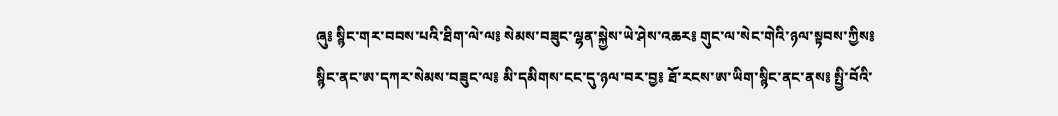ཞུ༔ སྙིང་གར་བབས་པའི་ཐིག་ལེ་ལ༔ སེམས་བཟུང་ལྷན་སྐྱེས་ཡེ་ཤེས་འཆར༔ གུང་ལ་སེང་གེའི་ཉལ་སྟབས་ཀྱིས༔ སྙིང་ནང་ཨ་དཀར་སེམས་བཟུང་ལ༔ མི་དམིགས་ངང་དུ་ཉལ་བར་བྱ༔ ཐོ་རངས་ཨ་ཡིག་སྙིང་ནང་ནས༔ སྤྱི་བོའི་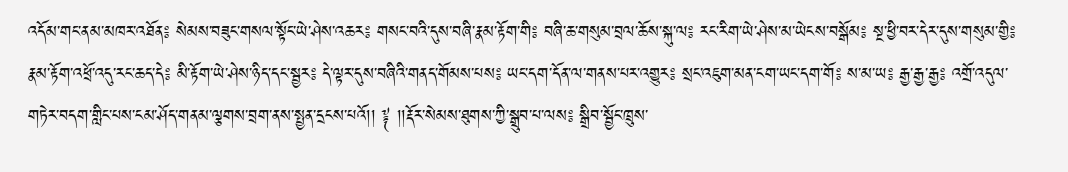འདོམ་གང་ནམ་མཁར་འཐོན༔ སེམས་བཟུང་གསལ་སྟོང་ཡེ་ཤེས་འཆར༔ གསང་བའི་དུས་བཞི་རྣམ་རྟོག་གི༔ བཞི་ཆ་གསུམ་བྲལ་ཆོས་སྐུ་ལ༔ རང་རིག་ཡེ་ཤེས་མ་ཡེངས་བསྒོམ༔ སྔ་ཕྱི་བར་དེར་དུས་གསུམ་གྱི༔ རྣམ་རྟོག་འཕྲོ་འདུ་རང་ཆད་དེ༔ མི་རྟོག་ཡེ་ཤེས་ཉིད་དང་སྦྱར༔ དེ་ལྟར་དུས་བཞིའི་གནད་གོམས་པས༔ ཡང་དག་དོན་ལ་གནས་པར་འགྱུར༔ སྲང་འཇུག་མན་ངག་ཡང་དག་གོ༔ ས་མ་ཡ༔ རྒྱ་རྒྱ་རྒྱ༔ འགྲོ་འདུལ་གཏེར་བདག་གླིང་པས་ངམ་ཤོད་གནམ་ལྕགས་བྲག་ནས་སྤྱན་དྲངས་པའོ།། ༈ །།རྡོར་སེམས་ཐུགས་ཀྱི་སྒྲུབ་པ་ལས༔ སྒྲིབ་སྦྱོང་ཁྲུས་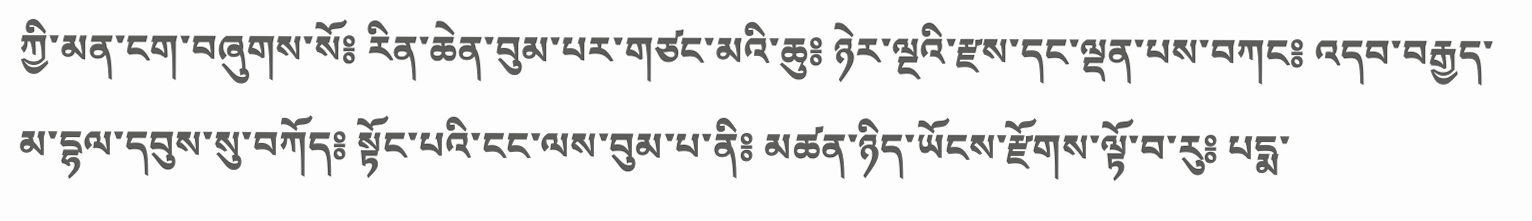ཀྱི་མན་ངག་བཞུགས་སོ༔ རིན་ཆེན་བུམ་པར་གཙང་མའི་ཆུ༔ ཉེར་ལྔའི་རྫས་དང་ལྡན་པས་བཀང༔ འདབ་བརྒྱད་མ་དྷལ་དབུས་སུ་བཀོད༔ སྟོང་པའི་ངང་ལས་བུམ་པ་ནི༔ མཚན་ཉིད་ཡོངས་རྫོགས་ལྟོ་བ་རུ༔ པདྨ་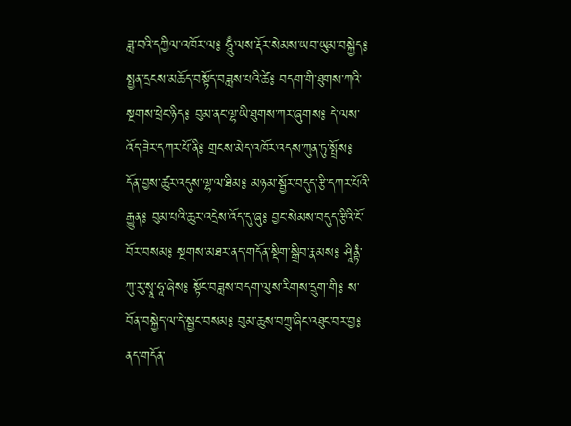ཟླ་བའི་དཀྱིལ་འཁོར་ལ༔ ཧཱུྃ་ལས་རྡོར་སེམས་ཡབ་ཡུམ་བསྐྱེད༔ སྤྱན་དྲངས་མཆོད་བསྟོད་བཟླས་པའི་ཚེ༔ བདག་གི་ཐུགས་ཀའི་སྔགས་ཕྲེང་ཉིད༔ བུམ་ནང་ལྷ་ཡི་ཐུགས་ཀར་ཞུགས༔ དེ་ལས་འོད་ཟེར་དཀར་པོ་ནི༔ གྲངས་མེད་འཁོར་འདས་ཀུན་ཏུ་སྤྲོས༔ དོན་བྱས་ཚུར་འདུས་ལྷ་ལ་ཐིམ༔ མཉམ་སྦྱོར་བདུད་རྩི་དཀར་པོའི་རྒྱུན༔ བུམ་པའི་ཆུར་འདྲེས་འོད་དུ་ཞུ༔ བྱང་སེམས་བདུད་རྩིའི་ངོ་བོར་བསམ༔ སྔགས་མཐར་ནད་གདོན་སྡིག་སྒྲིབ་རྣམས༔ ཤཱིནྟཾ་ཀུ་རུ་སྭཱ་ཧཱ་ཞེས༔ སྟོང་བཟླས་བདག་ལུས་རིགས་དྲུག་གི༔ ས་བོན་བསྐྱེད་ལ་དེ་སྦྱང་བསམ༔ བུམ་ཆུས་བཀྲུ་ཞིང་འཐུང་བར་བྱ༔ ནད་གདོན་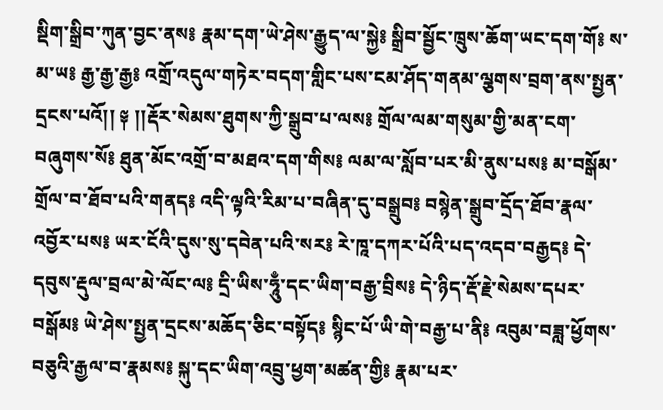སྡིག་སྒྲིབ་ཀུན་བྱང་ནས༔ རྣམ་དག་ཡེ་ཤེས་རྒྱུད་ལ་སྐྱེ༔ སྒྲིབ་སྦྱོང་ཁྲུས་ཆོག་ཡང་དག་གོ༔ ས་མ་ཡ༔ རྒྱ་རྒྱ་རྒྱ༔ འགྲོ་འདུལ་གཏེར་བདག་གླིང་པས་ངམ་ཤོད་གནམ་ལྕགས་བྲག་ནས་སྤྱན་དྲངས་པའོ།། ༈ །།རྡོར་སེམས་ཐུགས་ཀྱི་སྒྲུབ་པ་ལས༔ གྲོལ་ལམ་གསུམ་གྱི་མན་ངག་བཞུགས་སོ༔ ཐུན་མོང་འགྲོ་བ་མཐའ་དག་གིས༔ ལམ་ལ་སློབ་པར་མི་ནུས་པས༔ མ་བསྒོམ་གྲོལ་བ་ཐོབ་པའི་གནད༔ འདི་ལྟའི་རིམ་པ་བཞིན་དུ་བསྒྲུབ༔ བསྙེན་སྒྲུབ་དྲོད་ཐོབ་རྣལ་འབྱོར་པས༔ ཡར་ངོའི་དུས་སུ་དབེན་པའི་སར༔ རེ་ཁཱ་དཀར་པོའི་པད་འདབ་བརྒྱད༔ དེ་དབུས་རྡུལ་བྲལ་མེ་ལོང་ལ༔ དྲི་ཡིས་ཧཱུྃ་དང་ཡིག་བརྒྱ་བྲིས༔ དེ་ཉིད་རྡོ་རྗེ་སེམས་དཔར་བསྒོམ༔ ཡེ་ཤེས་སྤྱན་དྲངས་མཆོད་ཅིང་བསྟོད༔ སྙིང་པོ་ཡི་གེ་བརྒྱ་པ་ནི༔ འབུམ་བཟླ་ཕྱོགས་བཅུའི་རྒྱལ་བ་རྣམས༔ སྐུ་དང་ཡིག་འབྲུ་ཕྱག་མཚན་གྱི༔ རྣམ་པར་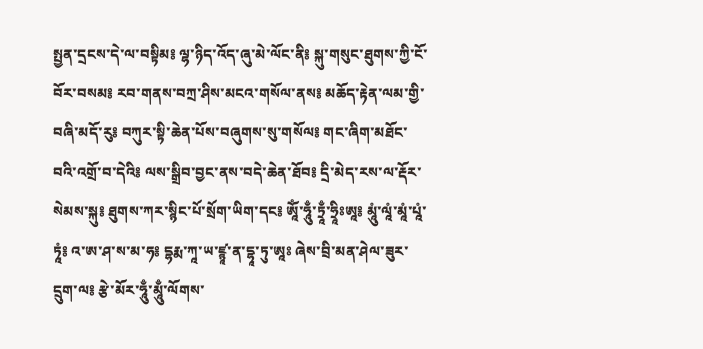སྤྱན་དྲངས་དེ་ལ་བསྟིམ༔ ལྷ་ཉིད་འོད་ཞུ་མེ་ལོང་ནི༔ སྐུ་གསུང་ཐུགས་ཀྱི་ངོ་བོར་བསམ༔ རབ་གནས་བཀྲ་ཤིས་མངའ་གསོལ་ནས༔ མཆོད་རྟེན་ལམ་གྱི་བཞི་མདོ་རུ༔ བཀུར་སྟི་ཆེན་པོས་བཞུགས་སུ་གསོལ༔ གང་ཞིག་མཐོང་བའི་འགྲོ་བ་དེའི༔ ལས་སྒྲིབ་བྱང་ནས་བདེ་ཆེན་ཐོབ༔ དྲི་མེད་རས་ལ་རྡོར་སེམས་སྐུ༔ ཐུགས་ཀར་སྙིང་པོ་སྲོག་ཡིག་དང༔ ཨཱོཾ་ཧཱུྃ་ཏྲཱྃ་ཧྲཱིཿཨཱ༔ མཱུཾ་ལཱཾ་མཱཾ་པཱཾ་ཏཱཾ༔ འ་ཨ་ཤ་ས་མ་ཧ༔ དྷརྨ་ཀཱ་ཡ་ཛྙཱ་ན་དྷཱ་ཏུ་ཨཱཿ ཞེས་བྲི་མན་ཤེལ་ཟུར་དྲུག་ལ༔ རྩེ་མོར་ཧཱུྃ་མཱུྃ་ལོགས་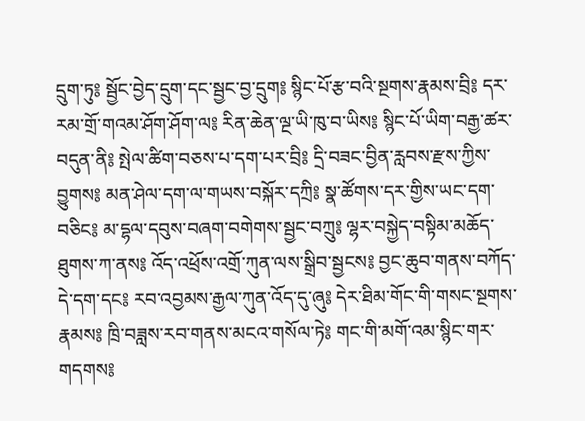དྲུག་ཏུ༔ སྦྱོང་བྱེད་དྲུག་དང་སྦྱང་བྱ་དྲུག༔ སྙིང་པོ་རྩ་བའི་སྔགས་རྣམས་བྲི༔ དར་རམ་གྲོ་གའམ་ཤོག་ཤོག་ལ༔ རིན་ཆེན་ལྔ་ཡི་ཁུ་བ་ཡིས༔ སྙིང་པོ་ཡིག་བརྒྱ་ཚར་བདུན་ནི༔ སྤེལ་ཚིག་བཅས་པ་དག་པར་བྲི༔ དྲི་བཟང་བྱིན་རླབས་རྫས་ཀྱིས་བྱུགས༔ མན་ཤེལ་དག་ལ་གཡས་བསྐོར་དཀྲི༔ སྣ་ཚོགས་དར་གྱིས་ཡང་དག་བཅིང༔ མ་དྷལ་དབུས་བཞག་བགེགས་སྦྱང་བཀྲུ༔ ལྷར་བསྐྱེད་བསྟིམ་མཆོད་ཐུགས་ཀ་ནས༔ འོད་འཕྲོས་འགྲོ་ཀུན་ལས་སྒྲིབ་སྦྱངས༔ བྱང་ཆུབ་གནས་བཀོད་དེ་དག་དང༔ རབ་འབྱམས་རྒྱལ་ཀུན་འོད་དུ་ཞུ༔ དེར་ཐིམ་གོང་གི་གསང་སྔགས་རྣམས༔ ཁྲི་བཟླས་རབ་གནས་མངའ་གསོལ་ཏེ༔ གང་གི་མགོ་འམ་སྙིང་གར་གདགས༔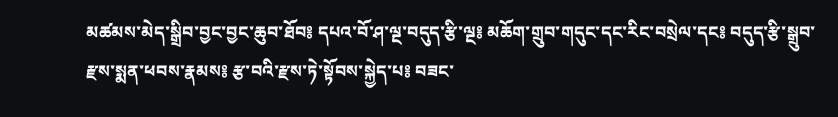མཚམས་མེད་སྒྲིབ་བྱང་བྱང་ཆུབ་ཐོབ༔ དཔའ་བོ་ཤ་ལྔ་བདུད་རྩི་ལྔ༔ མཆོག་གྲུབ་གདུང་དང་རིང་བསྲེལ་དང༔ བདུད་རྩི་སྒྲུབ་རྫས་སྨན་ཕབས་རྣམས༔ རྩ་བའི་རྫས་ཏེ་སྟོབས་སྐྱེད་པ༔ བཟང་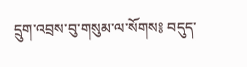དྲུག་འབྲས་བུ་གསུམ་ལ་སོགས༔ བདུད་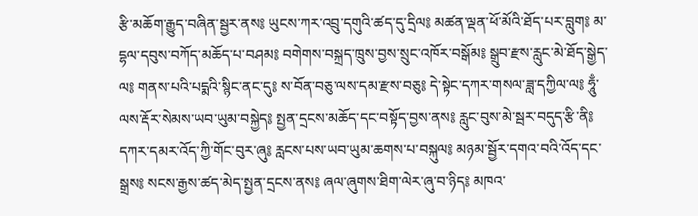རྩི་མཆོག་རྒྱུད་བཞིན་སྦྱར་ནས༔ ཡུངས་ཀར་འབྲུ་དགུའི་ཚད་དུ་དྲིལ༔ མཚན་ལྡན་ཕོ་མོའི་ཐོད་པར་བླུག༔ མ་དྷལ་དབུས་བཀོད་མཆོད་པ་བཤམ༔ བགེགས་བསྐྲད་ཁྲུས་བྱས་སྲུང་འཁོར་བསྒོམ༔ སྒྲུབ་རྫས་རླུང་མེ་ཐོད་སྒྱེད་ལ༔ གནས་པའི་པདྨའི་སྙིང་ནང་དུ༔ ས་བོན་བཅུ་ལས་དམ་རྫས་བཅུ༔ དེ་སྟེང་དཀར་གསལ་ཟླ་དཀྱིལ་ལ༔ ཧཱུྃ་ལས་རྡོར་སེམས་ཡབ་ཡུམ་བསྐྱེད༔ སྤྱན་དྲངས་མཆོད་དང་བསྟོད་བྱས་ནས༔ རླུང་བུས་མེ་སྦར་བདུད་རྩི་ནི༔ དཀར་དམར་འོད་ཀྱི་གོང་བུར་ཞུ༔ རླངས་པས་ཡབ་ཡུམ་ཆགས་པ་བསྐུལ༔ མཉམ་སྦྱོར་དགའ་བའི་འོད་དང་སྒྲས༔ སངས་རྒྱས་ཚད་མེད་སྤྱན་དྲངས་ནས༔ ཞལ་ཞུགས་ཐིག་ལེར་ཞུ་བ་ཉིད༔ མཁའ་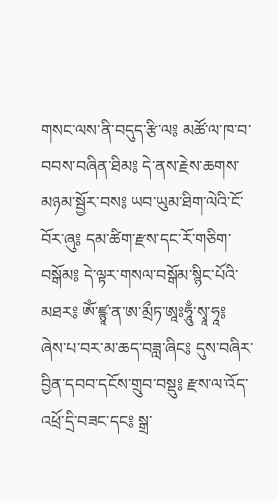གསང་ལས་ནི་བདུད་རྩི་ལ༔ མཚོ་ལ་ཁ་བ་བབས་བཞིན་ཐིམ༔ དེ་ནས་རྗེས་ཆགས་མཉམ་སྦྱོར་བས༔ ཡབ་ཡུམ་ཐིག་ལེའི་ངོ་བོར་ཞུ༔ དམ་ཚིག་རྫས་དང་རོ་གཅིག་བསྒོམ༔ དེ་ལྟར་གསལ་བསྒོམ་སྙིང་པོའི་མཐར༔ ཨོཾ་ཛྙཱ་ན་ཨ་མྲྀཏ་ཨཱཿཧཱུྃ་སྭཱ་ཧཱ༔ ཞེས་པ་བར་མ་ཆད་བཟླ་ཞིང༔ དུས་བཞིར་བྱིན་དབབ་དངོས་གྲུབ་བསྡུ༔ རྫས་ལ་འོད་འཕྲོ་དྲི་བཟང་དང༔ སྒྲ་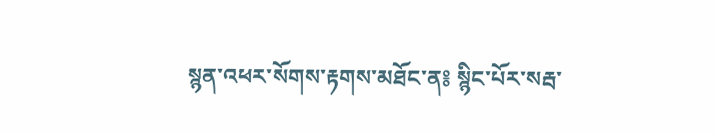སྙན་འཕར་སོགས་རྟགས་མཐོང་ན༔ སྙིང་པོར་སརྦ་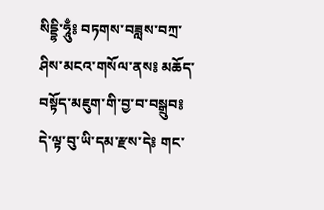སིདྡྷི་ཧཱུྃ༔ བཏགས་བཟླས་བཀྲ་ཤིས་མངའ་གསོལ་ནས༔ མཆོད་བསྟོད་མཇུག་གི་བྱ་བ་བསྒྲུབ༔ དེ་ལྟ་བུ་ཡི་དམ་རྫས་དེ༔ གང་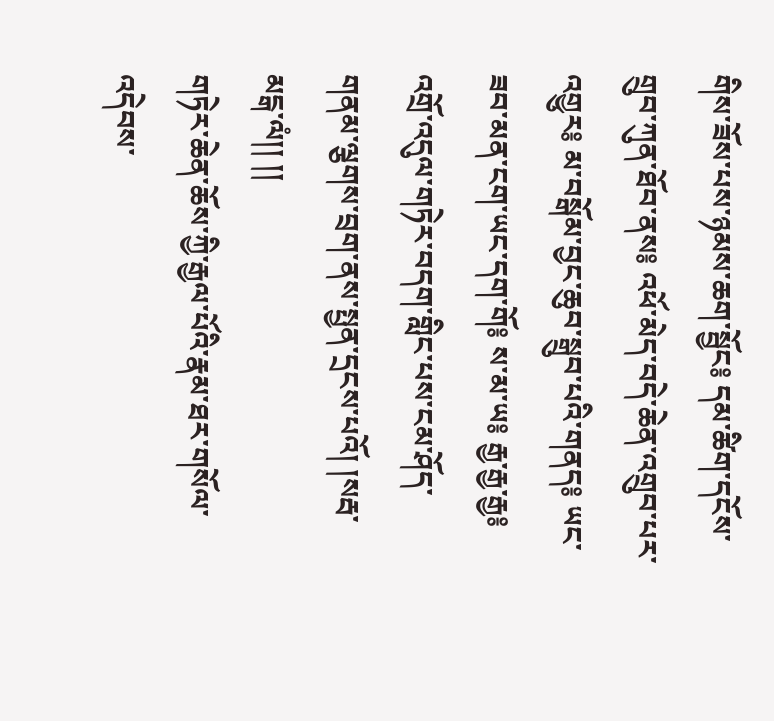གིས་ཟོས་པས་ཉམས་ཆག་སྦྱོང༔ དམ་ཚིག་དངོས་གྲུབ་ཀུན་ཐོབ་ནས༔ འཕོ་མེད་བདེ་ཆེན་འགྲུབ་པར་འགྱུར༔ མ་བསྒོམ་བྱང་ཆུབ་སྒྲུབ་པའི་གནད༔ ཡང་ཟབ་མན་ངག་ཡང་དག་གོ༔ ས་མ་ཡ༔ རྒྱ་རྒྱ་རྒྱ༔ འགྲོ་འདུལ་གཏེར་བདག་གླིང་པས་ངམ་ཤོད་གནམ་ལྕགས་བྲག་ནས་སྤྱན་དྲངས་པའོ། །སརྦ་མངྒ་ལཾ།། །།
གཏེར་ཆེན་ཆོས་ཀྱི་རྒྱལ་པོའི་རྣམ་ཐར་གསོལ་འདེབས་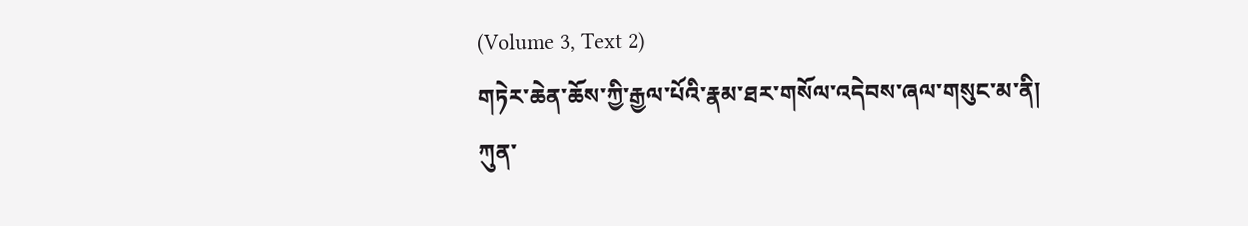(Volume 3, Text 2)
གཏེར་ཆེན་ཆོས་ཀྱི་རྒྱལ་པོའི་རྣམ་ཐར་གསོལ་འདེབས་ཞལ་གསུང་མ་ནི། ཀུན་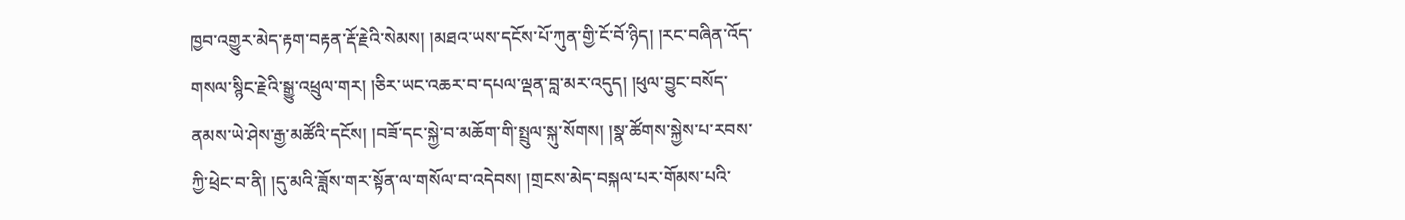ཁྱབ་འགྱུར་མེད་རྟག་བརྟན་རྡོ་རྗེའི་སེམས། །མཐའ་ཡས་དངོས་པོ་ཀུན་གྱི་ངོ་བོ་ཉིད། །རང་བཞིན་འོད་གསལ་སྙིང་རྗེའི་སྒྱུ་འཕྲུལ་གར། །ཅིར་ཡང་འཆར་བ་དཔལ་ལྡན་བླ་མར་འདུད། །ཕུལ་བྱུང་བསོད་ནམས་ཡེ་ཤེས་རྒྱ་མཚོའི་དངོས། །བཟོ་དང་སྐྱེ་བ་མཆོག་གི་སྤྲུལ་སྐུ་སོགས། །སྣ་ཚོགས་སྐྱེས་པ་རབས་ཀྱི་ཕྲེང་བ་ནི། །དུ་མའི་ཟློས་གར་སྟོན་ལ་གསོལ་བ་འདེབས། །གྲངས་མེད་བསྐལ་པར་གོམས་པའི་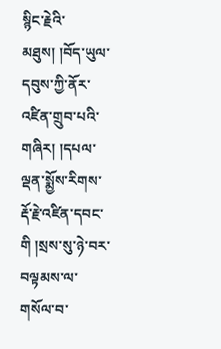སྙིང་རྗེའི་མཐུས། །བོད་ཡུལ་དབུས་ཀྱི་ནོར་འཛིན་གྲུབ་པའི་གཞིར། །དཔལ་ལྡན་སྨྱོས་རིགས་རྡོ་རྗེ་འཛིན་དབང་གི །སྲས་སུ་ཉེ་བར་བལྟམས་ལ་གསོལ་བ་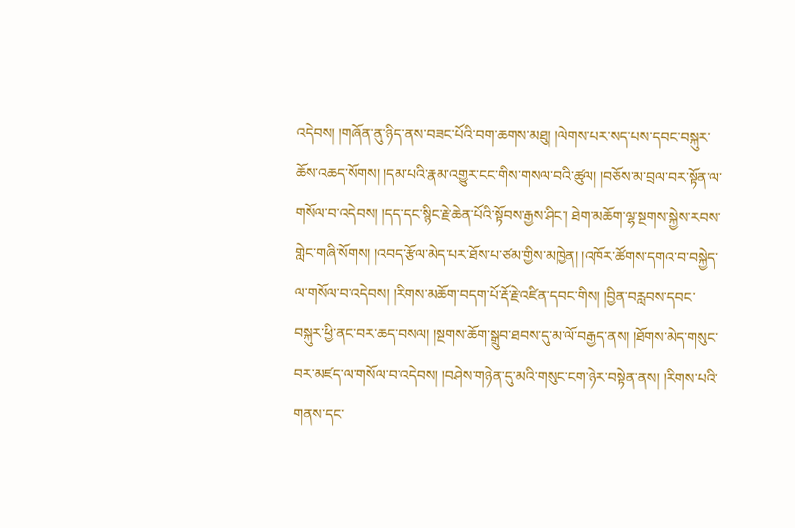འདེབས། །གཞོན་ནུ་ཉིད་ནས་བཟང་པོའི་བག་ཆགས་མཐུ། །ལེགས་པར་སད་པས་དབང་བསྐུར་ཆོས་འཆད་སོགས། །དམ་པའི་རྣམ་འགྱུར་ངང་གིས་གསལ་བའི་ཚུལ། །བཅོས་མ་བྲལ་བར་སྟོན་ལ་གསོལ་བ་འདེབས། །དད་དང་སྙིང་རྗེ་ཆེན་པོའི་སྟོབས་རྒྱས་ཤིང་། ཐེག་མཆོག་ལྷ་སྔགས་སྐྱེས་རབས་གླེང་གཞི་སོགས། །འབད་རྩོལ་མེད་པར་ཐོས་པ་ཙམ་གྱིས་མཁྱེན། །འཁོར་ཚོགས་དགའ་བ་བསྐྱེད་ལ་གསོལ་བ་འདེབས། །རིགས་མཆོག་བདག་པོ་རྡོ་རྗེ་འཛིན་དབང་གིས། །བྱིན་བརླབས་དབང་བསྐུར་ཕྱི་ནང་བར་ཆད་བསལ། །སྔགས་ཆོག་སྒྲུབ་ཐབས་དུ་མ་ལོ་བརྒྱད་ནས། །ཐོགས་མེད་གསུང་བར་མཛད་ལ་གསོལ་བ་འདེབས། །བཤེས་གཉེན་དུ་མའི་གསུང་ངག་ཉེར་བསྟེན་ནས། །རིགས་པའི་གནས་དང་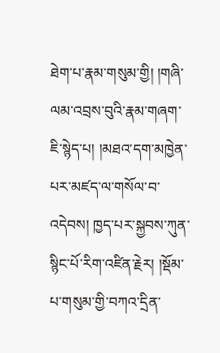ཐེག་པ་རྣམ་གསུམ་གྱི། །གཞི་ལམ་འབྲས་བུའི་རྣམ་གཞག་ཇི་སྙེད་པ། །མཐའ་དག་མཁྱེན་པར་མཛད་ལ་གསོལ་བ་འདེབས། ཁྱད་པར་སྐྱབས་ཀུན་སྙིང་པོ་རིག་འཛིན་རྗེར། །སྡོམ་པ་གསུམ་གྱི་བཀའ་དྲིན་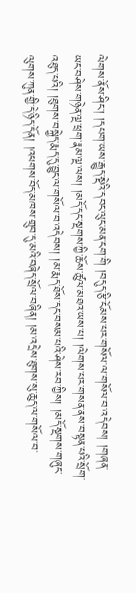ལེགས་ནོས་ཤིང་། །དཔག་ཡས་རྒྱུད་སྡེའི་དབང་ལུང་མན་ངག་གི །བདུད་རྩི་ངོམས་པར་གསོལ་ལ་གསོལ་བ་འདེབས། །གཞན་ཡང་བཤེས་གཉེན་ལྔ་ཕྲག་རྣམ་ལྔ་ལས། །མདོ་དང་སྔགས་ཀྱི་ཆོས་ཚུལ་མཐའ་ཡས་པ། །ལེགས་པར་གསན་ནས་བསྟན་པའི་སྲོག་འཐུད་པའི། །ཐུགས་བསྐྱེད་རྨད་དུ་བྱུང་ལ་གསོལ་བ་འདེབས། །མ་རྨད་ཐོས་དང་བསམ་པའི་ཤེས་རབ་ཀྱིས། །མདོ་སྔགས་གཞུང་ལུགས་ཀུན་གྱི་དེ་ཉིད་དོན། །འཕགས་བོད་མཁས་གྲུབ་དུ་མའི་བཞེད་སྲོལ་བཞིན། །མ་འདྲེས་ཐུགས་སུ་ཆུད་ལ་གསོལ་བ་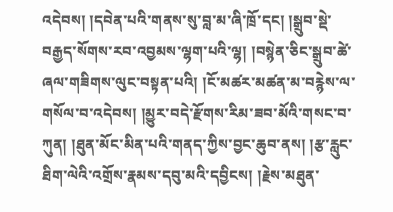འདེབས། །དབེན་པའི་གནས་སུ་བླ་མ་ཞི་ཁྲོ་དང། །སྒྲུབ་སྡེ་བརྒྱད་སོགས་རབ་འབྱམས་ལྷག་པའི་ལྷ། །བསྙེན་ཅིང་སྒྲུབ་ཚེ་ཞལ་གཟིགས་ལུང་བསྟན་པའི། །ངོ་མཚར་མཚན་མ་བརྙེས་ལ་གསོལ་བ་འདེབས། །མྱུར་བདེ་རྫོགས་རིམ་ཟབ་མོའི་གསང་བ་ཀུན། །ཐུན་མོང་མིན་པའི་གནད་ཀྱིས་བྱང་ཆུབ་ནས། །རྩ་རླུང་ཐིག་ལེའི་འགྲོས་རྣམས་དབུ་མའི་དབྱིངས། །རྗེས་མཐུན་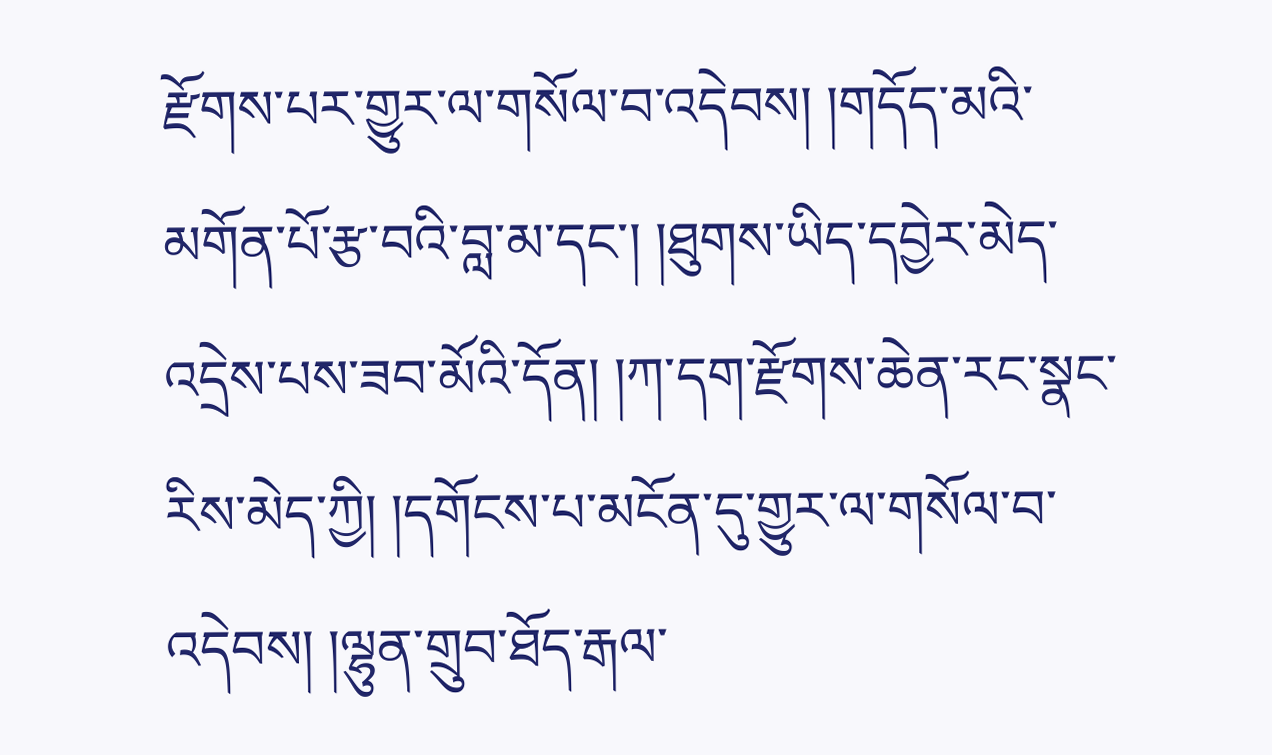རྫོགས་པར་གྱུར་ལ་གསོལ་བ་འདེབས། །གདོད་མའི་མགོན་པོ་རྩ་བའི་བླ་མ་དང་། །ཐུགས་ཡིད་དབྱེར་མེད་འདྲེས་པས་ཟབ་མོའི་དོན། །ཀ་དག་རྫོགས་ཆེན་རང་སྣང་རིས་མེད་ཀྱི། །དགོངས་པ་མངོན་དུ་གྱུར་ལ་གསོལ་བ་འདེབས། །ལྷུན་གྲུབ་ཐོད་རྒལ་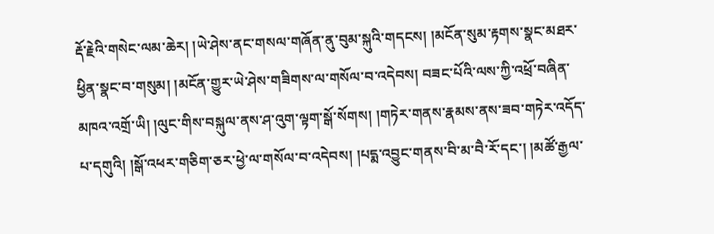རྡོ་རྗེའི་གསེང་ལམ་ཆེར། །ཡེ་ཤེས་ནང་གསལ་གཞོན་ནུ་བུམ་སྐུའི་གདངས། །མངོན་སུམ་རྟགས་སྣང་མཐར་ཕྱིན་སྣང་བ་གསུམ། །མངོན་གྱུར་ཡེ་ཤེས་གཟིགས་ལ་གསོལ་བ་འདེབས། བཟང་པོའི་ལས་ཀྱི་འཕྲོ་བཞིན་མཁའ་འགྲོ་ཡི། །ལུང་གིས་བསྐུལ་ནས་ཤ་འུག་ལྟག་སྒོ་སོགས། །གཏེར་གནས་རྣམས་ནས་ཟབ་གཏེར་འདོད་པ་དགུའི། །སྒོ་འཕར་གཅིག་ཅར་ཕྱེ་ལ་གསོལ་བ་འདེབས། །པདྨ་འབྱུང་གནས་བི་མ་བཻ་རོ་དང་། །མཚོ་རྒྱལ་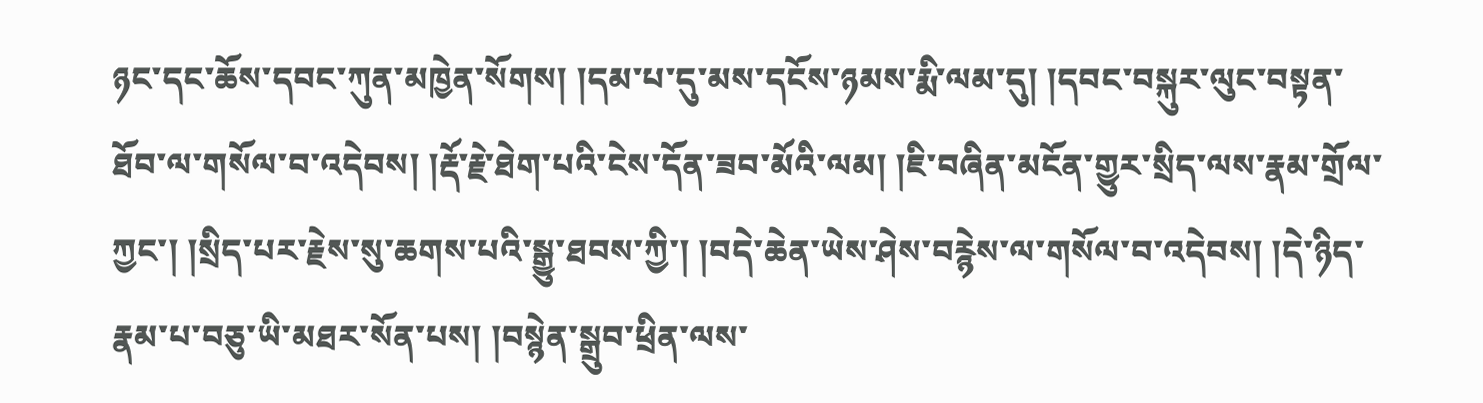ཉང་དང་ཆོས་དབང་ཀུན་མཁྱེན་སོགས། །དམ་པ་དུ་མས་དངོས་ཉམས་རྨི་ལམ་དུ། །དབང་བསྐུར་ལུང་བསྟན་ཐོབ་ལ་གསོལ་བ་འདེབས། །རྡོ་རྗེ་ཐེག་པའི་ངེས་དོན་ཟབ་མོའི་ལམ། །ཇི་བཞིན་མངོན་གྱུར་སྲིད་ལས་རྣམ་གྲོལ་ཀྱང་། །སྲིད་པར་རྗེས་སུ་ཆགས་པའི་སྒྱུ་ཐབས་ཀྱི་། །བདེ་ཆེན་ཡེས་ཤེས་བརྙེས་ལ་གསོལ་བ་འདེབས། །དེ་ཉིད་རྣམ་པ་བཅུ་ཡི་མཐར་སོན་པས། །བསྙེན་སྒྲུབ་ཕྲིན་ལས་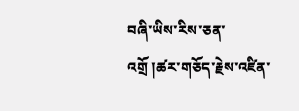བཞི་ཡིས་རིས་ཅན་འགྲོ །ཚར་གཅོད་རྗེས་འཛིན་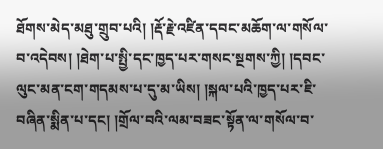ཐོགས་མེད་མཐུ་གྲུབ་པའི། །རྡོ་རྗེ་འཛིན་དབང་མཆོག་ལ་གསོལ་བ་འདེབས། །ཐེག་པ་སྤྱི་དང་ཁྱད་པར་གསང་སྔགས་ཀྱི། །དབང་ལུང་མན་ངག་གདམས་པ་དུ་མ་ཡིས། །སྐལ་པའི་ཁྱད་པར་ཇི་བཞིན་སྨིན་པ་དང། །གྲོལ་བའི་ལམ་བཟང་སྟོན་ལ་གསོལ་བ་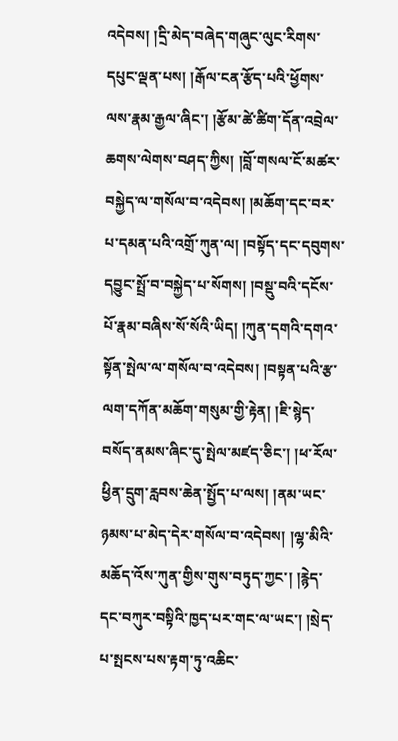འདེབས། །དྲི་མེད་བཞེད་གཞུང་ལུང་རིགས་དཔུང་ལྡན་པས། །རྒོལ་ངན་རྩོད་པའི་ཕྱོགས་ལས་རྣམ་རྒྱལ་ཞིང་། །རྩོམ་ཚེ་ཚིག་དོན་འབྲེལ་ཆགས་ལེགས་བཤད་ཀྱིས། །བློ་གསལ་ངོ་མཚར་བསྐྱེད་ལ་གསོལ་བ་འདེབས། །མཆོག་དང་བར་པ་དམན་པའི་འགྲོ་ཀུན་ལ། །བསྟོད་དང་དབུགས་དབྱུང་སྤྲོ་བ་བསྐྱེད་པ་སོགས། །བསྡུ་བའི་དངོས་པོ་རྣམ་བཞིས་སོ་སོའི་ཡིད། །ཀུན་དགའི་དགའ་སྟོན་སྤེལ་ལ་གསོལ་བ་འདེབས། །བསྟན་པའི་རྩ་ལག་དཀོན་མཆོག་གསུམ་གྱི་རྟེན། །ཇི་སྙེད་བསོད་ནམས་ཞིང་དུ་སྤེལ་མཛད་ཅིང་། །ཕ་རོལ་ཕྱིན་དྲུག་རླབས་ཆེན་སྤྱོད་པ་ལས། །ནམ་ཡང་ཉམས་པ་མེད་དེར་གསོལ་བ་འདེབས། །ལྷ་མིའི་མཆོད་འོས་ཀུན་གྱིས་གུས་བཏུད་ཀྱང་། །རྙེད་དང་བཀུར་བསྟིའི་ཁྱད་པར་གང་ལ་ཡང་། །སྲེད་པ་སྤངས་པས་རྟག་ཏུ་འཆིང་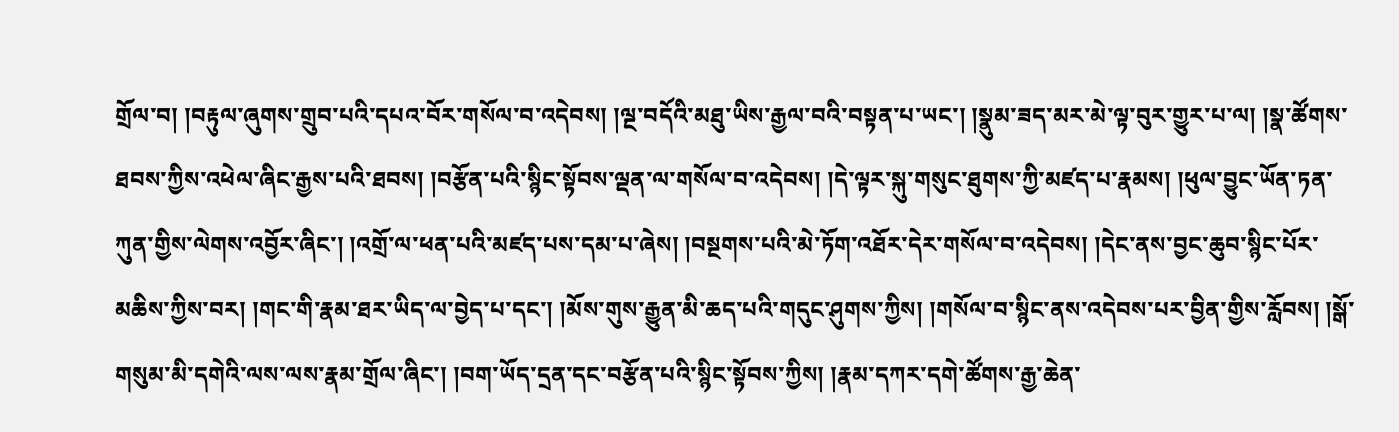གྲོལ་བ། །བརྟུལ་ཞུགས་གྲུབ་པའི་དཔའ་བོར་གསོལ་བ་འདེབས། །ལྔ་བདོའི་མཐུ་ཡིས་རྒྱལ་བའི་བསྟན་པ་ཡང་། །སྣུམ་ཟད་མར་མེ་ལྟ་བུར་གྱུར་པ་ལ། །སྣ་ཚོགས་ཐབས་ཀྱིས་འཕེལ་ཞིང་རྒྱས་པའི་ཐབས། །བརྩོན་པའི་སྙིང་སྟོབས་ལྡན་ལ་གསོལ་བ་འདེབས། །དེ་ལྟར་སྐུ་གསུང་ཐུགས་ཀྱི་མཛད་པ་རྣམས། །ཕུལ་བྱུང་ཡོན་ཏན་ཀུན་གྱིས་ལེགས་འབྱོར་ཞིང་། །འགྲོ་ལ་ཕན་པའི་མཛད་པས་དམ་པ་ཞེས། །བསྔགས་པའི་མེ་ཏོག་འཐོར་དེར་གསོལ་བ་འདེབས། །དེང་ནས་བྱང་ཆུབ་སྙིང་པོར་མཆིས་ཀྱིས་བར། །གང་གི་རྣམ་ཐར་ཡིད་ལ་བྱེད་པ་དང་། །མོས་གུས་རྒྱུན་མི་ཆད་པའི་གདུང་ཤུགས་ཀྱིས། །གསོལ་བ་སྙིང་ནས་འདེབས་པར་བྱིན་གྱིས་རློབས། །སྒོ་གསུམ་མི་དགེའི་ལས་ལས་རྣམ་གྲོལ་ཞིང་། །བག་ཡོད་དྲན་དང་བརྩོན་པའི་སྙིང་སྟོབས་ཀྱིས། །རྣམ་དཀར་དགེ་ཚོགས་རྒྱ་ཆེན་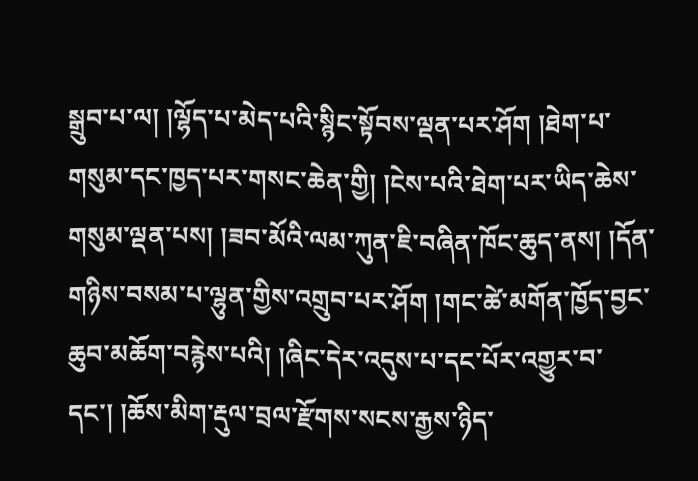སྒྲུབ་པ་ལ། །ལྷོད་པ་མེད་པའི་སྙིང་སྟོབས་ལྡན་པར་ཤོག །ཐེག་པ་གསུམ་དང་ཁྱད་པར་གསང་ཆེན་གྱི། །ངེས་པའི་ཐེག་པར་ཡིད་ཆེས་གསུམ་ལྡན་པས། །ཟབ་མོའི་ལམ་ཀུན་ཇི་བཞིན་ཁོང་ཆུད་ནས། །དོན་གཉིས་བསམ་པ་ལྷུན་གྱིས་འགྲུབ་པར་ཤོག །གང་ཚེ་མགོན་ཁྱོད་བྱང་ཆུབ་མཆོག་བརྙེས་པའི། །ཞིང་དེར་འདུས་པ་དང་པོར་འགྱུར་བ་དང་། །ཆོས་མིག་རྡུལ་བྲལ་རྫོགས་སངས་རྒྱས་ཉིད་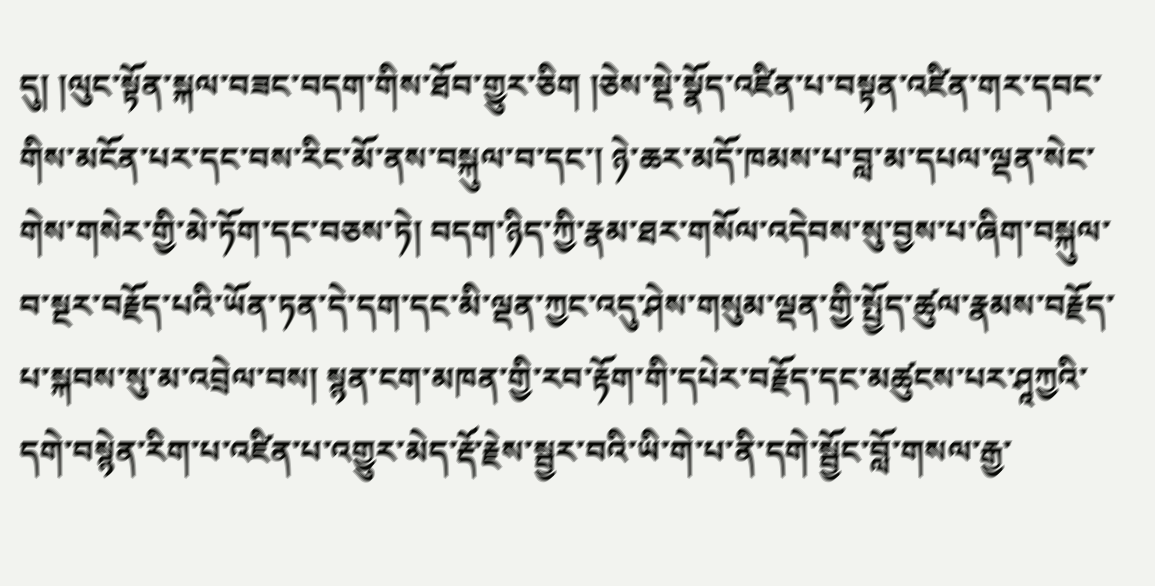དུ། །ལུང་སྟོན་སྐལ་བཟང་བདག་གིས་ཐོབ་གྱུར་ཅིག །ཅེས་སྡེ་སྣོད་འཛིན་པ་བསྟན་འཛིན་གར་དབང་གིས་མངོན་པར་དང་བས་རིང་མོ་ནས་བསྐུལ་བ་དང་། ཉེ་ཆར་མདོ་ཁམས་པ་བླ་མ་དཔལ་ལྡན་སེང་གེས་གསེར་གྱི་མེ་ཏོག་དང་བཅས་ཏེ། བདག་ཉིད་ཀྱི་རྣམ་ཐར་གསོལ་འདེབས་སུ་བྱས་པ་ཞིག་བསྐུལ་བ་སྔར་བརྗོད་པའི་ཡོན་ཏན་དེ་དག་དང་མི་ལྡན་ཀྱང་འདུ་ཤེས་གསུམ་ལྡན་གྱི་སྤྱོད་ཚུལ་རྣམས་བརྗོད་པ་སྐབས་སུ་མ་འབྲེལ་བས། སྙན་ངག་མཁན་གྱི་རབ་རྟོག་གི་དཔེར་བརྗོད་དང་མཚུངས་པར་ཤཱཀྱའི་དགེ་བསྙེན་རིག་པ་འཛིན་པ་འགྱུར་མེད་རྡོ་རྗེས་སྦྱར་བའི་ཡི་གེ་པ་ནི་དགེ་སྦྱོང་བློ་གསལ་རྒྱ་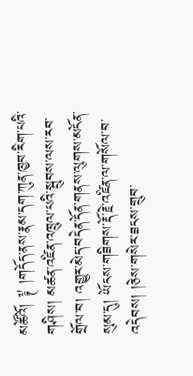མཚོའོ། ༈ །གདོད་ནས་རྣམ་དག་ཀུན་ཁྱབ་རིག་པའི་གཤིས། མཚན་འཛིན་འཁྲུལ་པའི་སྦུབས་ལས་རབ་གྲོལ་བ། འགྱུར་མེད་བདེན་དོན་གནས་ལུགས་མངོན་སུམ་དུ། ཡོངས་གཟིགས་རྡོ་རྗེ་འཛིན་ལ་གསོལ་བ་འདེབས། །ཅེས་གསེར་ཟངས་གྲུབ་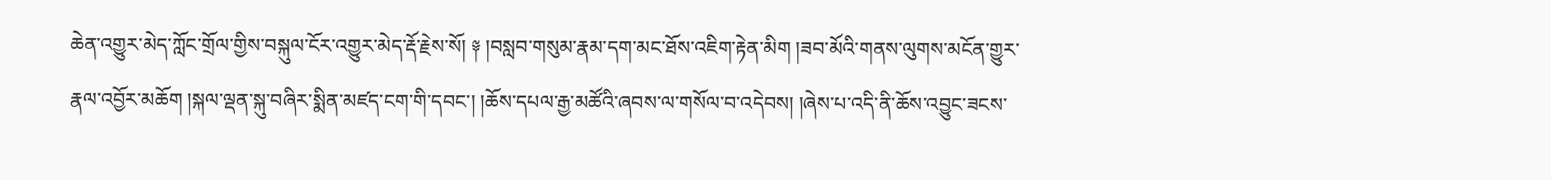ཆེན་འགྱུར་མེད་ཀློང་གྲོལ་གྱིས་བསྐུལ་ངོར་འགྱུར་མེད་རྡོ་རྗེས་སོ། ༈ །བསླབ་གསུམ་རྣམ་དག་མང་ཐོས་འཇིག་རྟེན་མིག །ཟབ་མོའི་གནས་ལུགས་མངོན་གྱུར་རྣལ་འབྱོར་མཆོག །སྐལ་ལྡན་སྐུ་བཞིར་སྨིན་མཛད་ངག་གི་དབང་། །ཆོས་དཔལ་རྒྱ་མཚོའི་ཞབས་ལ་གསོལ་བ་འདེབས། །ཞེས་པ་འདི་ནི་ཆོས་འབྱུང་ཟངས་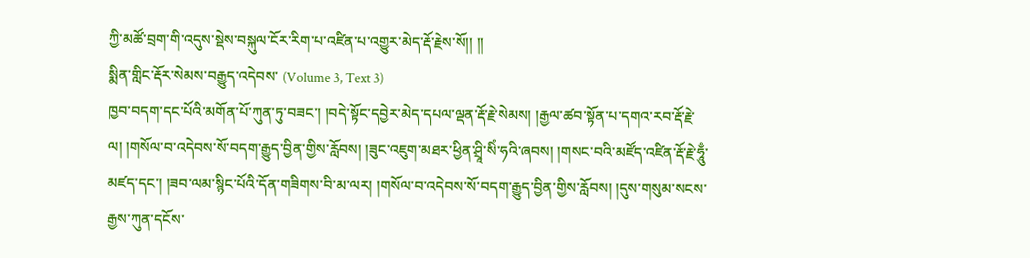ཀྱི་མཚོ་བྲག་གི་འདུས་སྡེས་བསྐུལ་ངོར་རིག་པ་འཛིན་པ་འགྱུར་མེད་རྡོ་རྗེས་སོ།། །།
སྨིན་གླིང་རྡོར་སེམས་བརྒྱུད་འདེབས་ (Volume 3, Text 3)
ཁྱབ་བདག་དང་པོའི་མགོན་པོ་ཀུན་ཏུ་བཟང་། །བདེ་སྟོང་དབྱེར་མེད་དཔལ་ལྡན་རྡོ་རྗེ་སེམས། །རྒྱལ་ཚབ་སྟོན་པ་དགའ་རབ་རྡོ་རྗེ་ལ། །གསོལ་བ་འདེབས་སོ་བདག་རྒྱུད་བྱིན་གྱིས་རློབས། །ཟུང་འཇུག་མཐར་ཕྱིན་ཤྲཱི་སིཾ་ཧའི་ཞབས། །གསང་བའི་མཛོད་འཛིན་རྡོ་རྗེ་ཧཱུྃ་མཛད་དང་། །ཟབ་ལམ་སྙིང་པོའི་དོན་གཟིགས་བི་མ་ལར། །གསོལ་བ་འདེབས་སོ་བདག་རྒྱུད་བྱིན་གྱིས་རློབས། །དུས་གསུམ་སངས་རྒྱས་ཀུན་དངོས་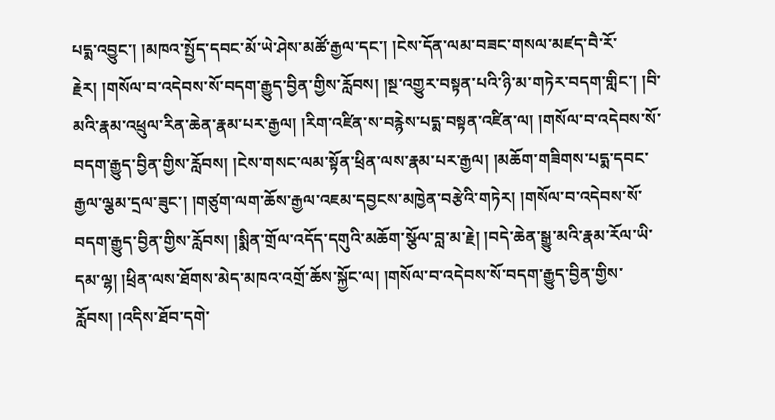པདྨ་འབྱུང་། །མཁའ་སྤྱོད་དབང་མོ་ཡེ་ཤེས་མཚོ་རྒྱལ་དང་། །ངེས་དོན་ལམ་བཟང་གསལ་མཛད་བཻ་རོ་རྗེར། །གསོལ་བ་འདེབས་སོ་བདག་རྒྱུད་བྱིན་གྱིས་རློབས། །སྔ་འགྱུར་བསྟན་པའི་ཉི་མ་གཏེར་བདག་གླིང་། །བི་མའི་རྣམ་འཕྲུལ་རིན་ཆེན་རྣམ་པར་རྒྱལ། །རིག་འཛིན་ས་བརྙེས་པདྨ་བསྟན་འཛིན་ལ། །གསོལ་བ་འདེབས་སོ་བདག་རྒྱུད་བྱིན་གྱིས་རློབས། །ངེས་གསང་ལམ་སྟོན་ཕྲིན་ལས་རྣམ་པར་རྒྱལ། །མཆོག་གཟིགས་པདྨ་དབང་རྒྱལ་ལྕམ་དྲལ་ཟུང་། །གཙུག་ལག་ཆོས་རྒྱལ་འཇམ་དབྱངས་མཁྱེན་བརྩེའི་གཏེར། །གསོལ་བ་འདེབས་སོ་བདག་རྒྱུད་བྱིན་གྱིས་རློབས། །སྨིན་གྲོལ་འདོད་དགུའི་མཆོག་སྩོལ་བླ་མ་རྗེ། །བདེ་ཆེན་སྒྱུ་མའི་རྣམ་རོལ་ཡི་དམ་ལྷ། །ཕྲིན་ལས་ཐོགས་མེད་མཁའ་འགྲོ་ཆོས་སྐྱོང་ལ། །གསོལ་བ་འདེབས་སོ་བདག་རྒྱུད་བྱིན་གྱིས་རློབས། །འདིས་ཐོབ་དགེ་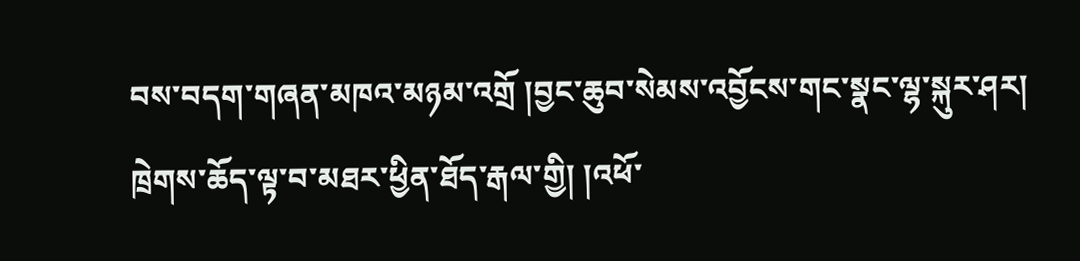བས་བདག་གཞན་མཁའ་མཉམ་འགྲོ །བྱང་ཆུབ་སེམས་འབྱོངས་གང་སྣང་ལྷ་སྐུར་ཤར། ཁྲེགས་ཆོད་ལྟ་བ་མཐར་ཕྱིན་ཐོད་རྒལ་གྱི། །འཕོ་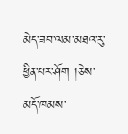མེད་ཟབ་ལམ་མཐའ་རུ་ཕྱིན་པར་ཤོག །ཅེས་མདོ་ཁམས་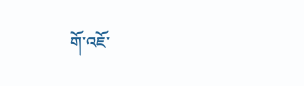གོ་འཇོ་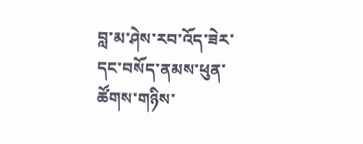བླ་མ་ཤེས་རབ་འོད་ཟེར་དང་བསོད་ནམས་ཕུན་ཚོགས་གཉིས་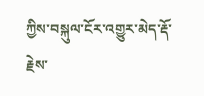ཀྱིས་བསྐུལ་ངོར་འགྱུར་མེད་རྡོ་རྗེས་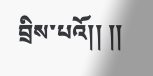བྲིས་པའོ།། །།